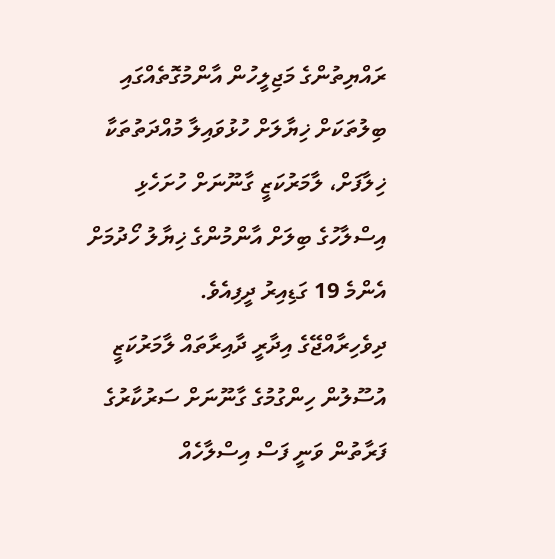ރައްޔިތުންގެ މަޖިލީހުން އާންމުގޮތެއްގައި ބިލުތަކަށް ޚިޔާލަށް ހުޅުވައިލާ މުއްދަތުތަކާ ޚިލާފަށް، ލާމަރުކަޒީ ގާނޫނަށް ހުށަހެޅި އިސްލާހުގެ ބިލަށް އާންމުންގެ ޚިޔާލު ހޯދުމަށް އެންމެ 19 ގަޑިއިރު ދީފިއެވެ.
ދިވެހިރާއްޖޭގެ އިދާރީ ދާއިރާތައް ލާމަރުކަޒީ އުސޫލުން ހިންގުމުގެ ގާނޫނަށް ސަރުކާރުގެ ފަރާތުން ވަނީ ފަސް އިސްލާހެއް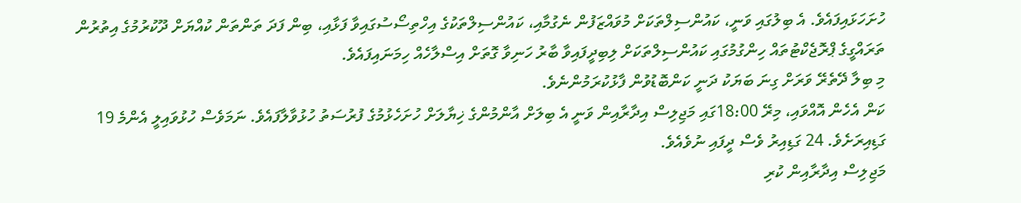ހުށަހަޅައިފައެވެ. އެ ބިލުގައި ވަނީ، ކައުންސިލްތަކަށް މުވައްޒަފުން ނެގުމާއި، ކައުންސިލްތަކުގެ އިހްތިސޯސުގައިވާ ފަޅާއި، ބިން ފަދަ ތަންތަން ކުއްޔަށް ދޫކުރުމުގެ އިތުރުން ތަރައްގީގެ ޕްރޮޖެކްޓުތައް ހިންގުމުގައި ކައުންސިލްތަކަށް ލިބިދީފައިވާ ބާރު ހަނިވާ ގޮތަށް އިސްލާހެއް ހިމަނައިފައެވެ.
މި ބިލާ ދޭތެރޭ ވަރަށް ގިނަ ބަޔަކު ދަނީ ކަންބޮޑުވުން ފާޅުކުރަމުންނެވެ.
ކަން އެހެން އޮއްވައި، މިރޭ 18:00ގައި މަޖިލިސް އިދާރާއިން ވަނީ އެ ބިލަށް އާންމުންގެ ޚިޔާލަށް ހުށަހެޅުމުގެ ފުރުސަތު ހުޅުވާލާފައެވެ. ނަމަވެސް ހުޅުވައިލީ އެންމެ 19 ގަޑިއިރަށެވެ. 24 ގަޑިއިރު ވެސް ދީފައި ނުވެއެވެ.
މަޖިލިސް އިދާރާއިން ކުރި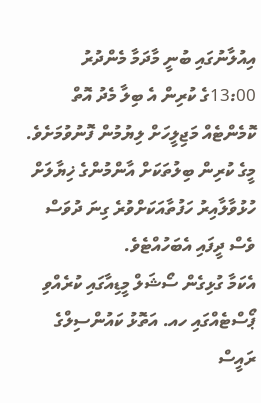އިއުލާނުގައި ބުނީ މާދަމާ މެންދުރު 13:00ގެ ކުރިން އެ ބިލާ މެދު އޮތް ކޮމެންޓެއް މަޖިލީހަށް ލިޔުމުން ފޮނުވުމަށެވެ.
މީގެ ކުރިން ބިލުތަކަށް އާންމުންގެ ޚިޔާލަށް ހުޅުވާލާއިރު ހަފުތާއަކަށްވުރެ ގިނަ ދުވަސް ވެސް ދީފައި އެބަހުއްޓެވެ.
އެކަމާ ގުޅިގެން ސޯޝަލް މީޑިއާގައި ކުރެއްވި ޕޯސްޓެއްގައި ހއ. އަތޮޅު ކައުންސިލްގެ ރައީސް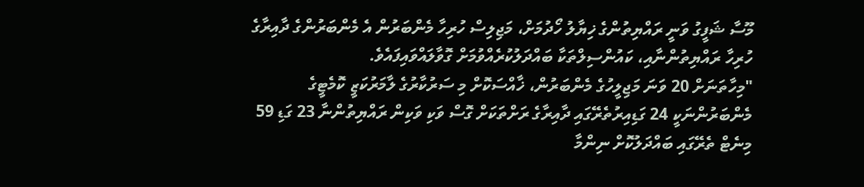މޫސާ ޝަފީގު ވަނީ ރައްޔިތުންގެ ޚިޔާލު ހޯދުމަށް، މަޖިލިސް ހުރިހާ މެންބަރުން އެ މެންބަރުންގެ ދާއިރާގެ ހުރިހާ ރައްޔިތުންނާއި، ކައުންސިލްތަކާ ބައްދަލުކުރެއްވުމަށް ގޮވާލައްވައިފައެވެ.
"މިހާތަނަށް 20 ވަނަ މަޖިލީހުގެ މެންބަރުން، ޚާއްސަކޮށް މި ސަރުކާރުގެ ލާމަރުކަޒީ ކޮމެޓީގެ މެންބަރުންނަކީ 24 ގަޑިއިރުތެރޭގައި ދާއިރާގެ ރަށްތަކަށް ގޮސް ވަކި ވަކިން ރައްޔިތުންނާ 23 ގަޑި 59 މިނެޓް ތެރޭގައި ބައްދަލުކޮށް ނިންމާ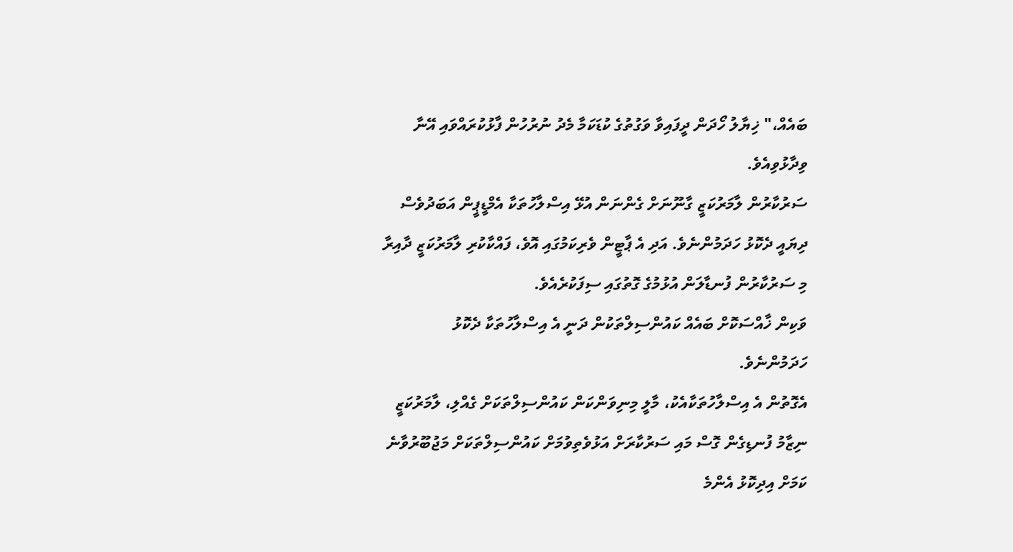ބައެއް،" ޚިޔާލު ހޯދަން ދީފައިވާ ވަގުތުގެ ކުޑަކަމާ މެދު ނުރުހުން ފާޅުކުރައްވައި އޭނާ ވިދާޅުވިއެވެ.
ސަރުކާރުން ލާމަރުކަޒީ ގާނޫނަށް ގެންނަން އުޅޭ އިސްލާހުތަކާ އެމްޑީޕީން އަބަދުވެސް ދިޔައީ ދެކޮޅު ހަދަމުންނެވެ. އަދި އެ ޕާޓީން ވެރިކަމުގައި އޮވެ، ފައްކާކުރި ލާމަރުކަޒީ ދާއިރާ މި ސަރުކާރުން ފުނޑާލަން އުޅުމުގެ ގޮތުގައި ސިފަކުރެއެވެ.
ވަކިން ޚާއްސަކޮށް ބައެއް ކައުންސިލްތަކުން ދަނީ އެ އިސްލާހުތަކާ ދެކޮޅު ހަދަމުންނެވެ.
އެގޮތުން އެ އިސްލާހުތަކާއެކު، މާލީ މިނިވަންކަން ކައުންސިލްތަކަށް ގެއްލި، ލާމަރުކަޒީ ނިޒާމު ފުނޑިގެން ގޮސް މައި ސަރުކާރަށް އަޅުވެތިވުމަށް ކައުންސިލްތަކަށް މަޖުބޫރުވާނެ ކަމަށް އިދިކޮޅު އެންމެ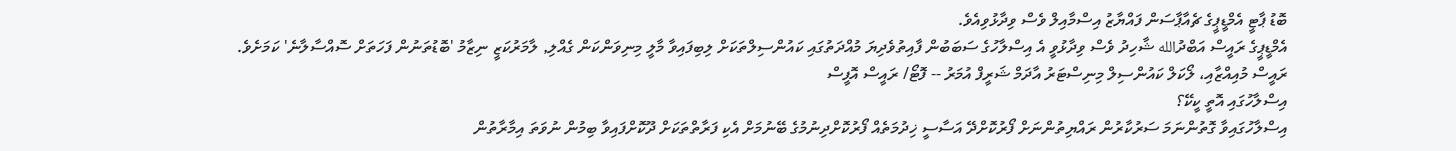ބޮޑު ޕާޓީ އެމްޑީޕީގެ ޗެއާޕާސަން ފައްޔާޒު އިސްމާއިލް ވެސް ވިދާޅުވިއެވެ.
އެމްޑީޕީގެ ރައީސް އަބްދުالله ޝާހިދު ވެސް ވިދާޅުވީ އެ އިސްލާހުގެ ސަބަބުން ފާއިތުވެދިޔަ މުއްދަތުގައި ކައުންސިލްތަކަށް ލިބިފައިވާ މާލީ މިނިވަންކަން ގެއްލި, ލާމަރުކަޒީ ނިޒާމު 'ބޮޑުތަނުން ފަހަތަށް ސޮއްސާލާނެ' ކަމަށެވެ.
ރައީސް މުއިއްޒާއި، ލޯކަލް ކައުންސިލް މިނިސްޓަރު އާދަމް ޝަރީފް އުމަރު -- ފޮޓޯ/ ރައީސް އޮފީސް
އިސްލާހުގައި އޮތީ ކީކޭ؟
އިސްލާހުގައިވާ ގޮތުންނަމަ ސަރުކާރުން ރައްޔިތުންނަށް ފޯރުކޮށްދޭ އަސާސީ ޚިދުމަތެއް ފޯރުކޮށްދިނުމުގެ ބޭނުމަށް އެކި ފަރާތްތަކަށް ދޫކޮށްފައިވާ ބިމުން ނުވަތަ އިމާރާތުން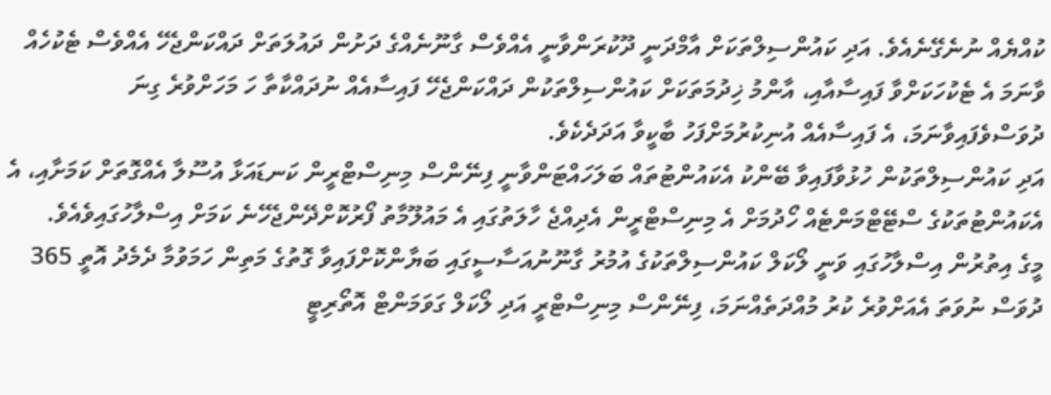ކުއްޔެއް ނުނެގޭނެއެވެ. އަދި ކައުންސިލްތަކަށް އާމްދަނީ ދޫކުރަންވާނީ އެއްވެސް ގާނޫނެއްގެ ދަށުން ދައުލަތަށް ދައްކަންޖެހޭ އެއްވެސް ޓެކުހެއް ވާނަމަ އެ ޓެކުހަކަށްވާ ފައިސާއާއި، އާންމު ޚިދުމަތަކަށް ކައުންސިލްތަކުން ދައްކަންޖެހޭ ފައިސާއެއް ނުދައްކާތާ ހަ މަހަށްވުރެ ގިނަ ދުވަސްވެފައިވާނަމަ، އެ ފައިސާއެއް އުނިކުރުމަށްފަހު ބާކީވާ އަދަދެކެވެ.
އަދި ކައުންސިލްތަކުން ހުޅުވާފައިވާ ބޭންކު އެކައުންޓުތައް ބަލަހައްޓަންވާނީ ފިނޭންސް މިނިސްޓްރީން ކަނޑައަޅާ އުސޫލާ އެއްގޮތަށް ކަމަށާއި، އެ އެކައުންޓުތަކުގެ ސްޓޭޓްމަންޓެއް ހޯދުމަށް އެ މިނިސްޓްރީން އެދިއްޖެ ހާލަތުގައި އެ މައުލޫމާތު ފޯރުކޮށްދޭންޖެހޭނެ ކަމަށް އިސްލާހުގައިވެއެވެ.
މީގެ އިތުރުން އިސްލާހުގައި ވަނީ ލޯކަލް ކައުންސިލްތަކުގެ އުމުރު ގާނޫނުއަސާސީގައި ބަޔާންކޮށްފައިވާ ގޮތުގެ މަތިން ހަމަވުމާ ދެމެދު އޮތީ 365 ދުވަސް ނުވަތަ އެއަށްވުރެ ކުރު މުއްދަތެއްނަމަ، ފިނޭންސް މިނިސްޓްރީ އަދި ލޯކަލް ގަވަމަންޓް އޮތޯރިޓީ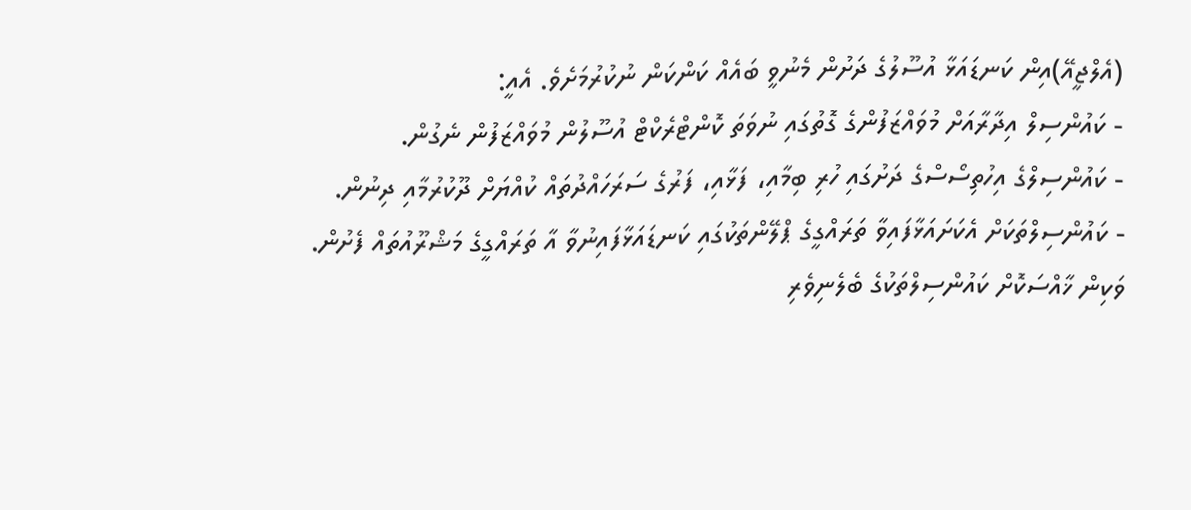(އެލްޖީއޭ)އިން ކަނޑައަޅާ އުސޫލުގެ ދަށުން މެނުވީ ބައެއް ކަންކަން ނުކުރުމަށެވެ. އެއީ:
- ކައުންސިލް އިދާރާއަށް މުވައްޒަފުންގެ ގޮތުގައި ނުވަތަ ކޮންޓްރެކްޓް އުސޫލުން މުވައްޒަފުން ނެގުން.
- ކައުންސިލްގެ އިހުތިސޯސްގެ ދަށުގައި ހުރި ބިމާއި، ފަޅާއި، ފަރުގެ ސަރަހައްދުތައް ކުއްޔަށް ދޫކުރުމާއި ދިނުން.
- ކައުންސިލްތަކަށް އެކަށައަޅާފައިވާ ތަރައްގީގެ ޕްލޭންތަކުގައި ކަނޑައަޅާފައިނުވާ އާ ތަރައްގީގެ މަޝްރޫއުތައް ފެށުން.
ވަކިން ޚާއްސަކޮށް ކައުންސިލްތަކުގެ ބެލެނިވެރި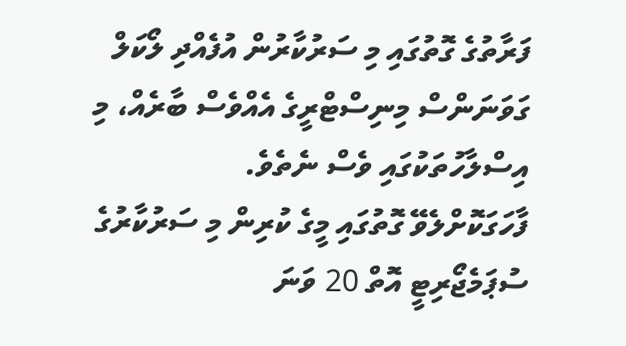ފަރާތުގެ ގޮތުގައި މި ސަރުކާރުން އުފެއްދި ލޯކަލް ގަވަނަންސް މިނިސްޓްރީގެ އެއްވެސް ބާރެއް، މި އިސްލާހުތަކުގައި ވެސް ނެތެވެ.
ފާހަގަކޮށްލެވޭ ގޮތުގައި މީގެ ކުރިން މި ސަރުކާރުގެ ސުޕަމެޖޯރިޓީ އޮތް 20 ވަނަ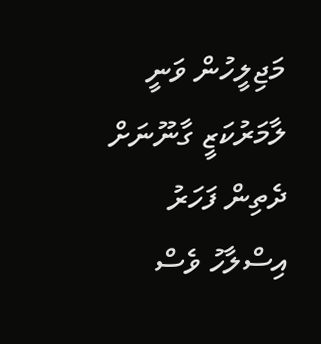މަޖިލީހުން ވަނީ ލާމަރުކަޒީ ގާނޫނަށް ދެތިން ފަހަރު އިސްލާހު ވެސް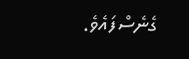ގެނެސްފައެވެ.